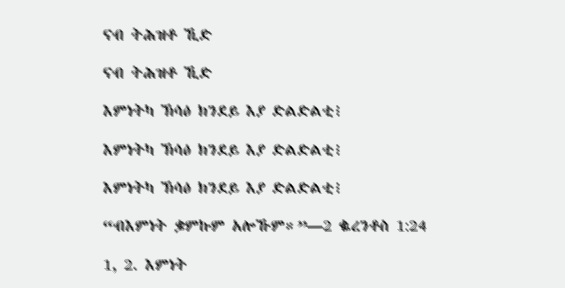ናብ ትሕዝቶ ኺድ

ናብ ትሕዝቶ ኺድ

እምነትካ ኽሳዕ ክንደይ እያ ድልድልቲ፧

እምነትካ ኽሳዕ ክንደይ እያ ድልድልቲ፧

እምነትካ ኽሳዕ ክንደይ እያ ድልድልቲ፧

“ብእምነት ቌምኩም አሎኹም።”—2 ቈረንቶስ 1:24

1, 2. እምነት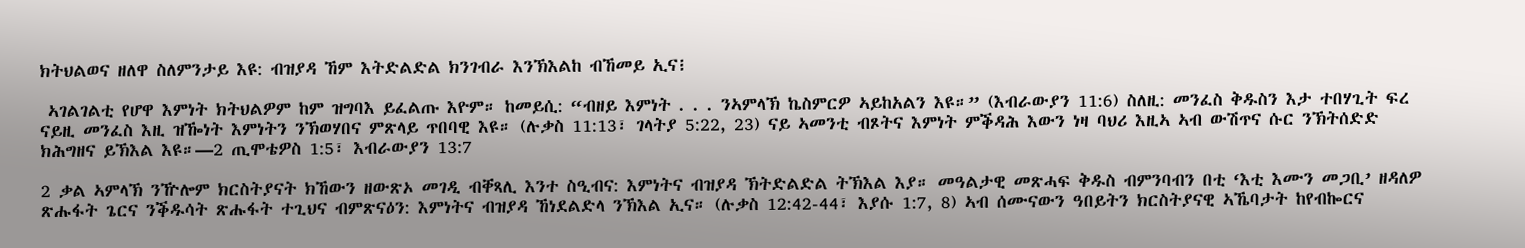ክትህልወና ዘለዋ ስለምንታይ እዩ: ብዝያዳ ኸም እትድልድል ክንገብራ እንኽእልከ ብኸመይ ኢና፧

 ኣገልገልቲ የሆዋ እምነት ክትህልዎም ከም ዝግባእ ይፈልጡ እዮም። ከመይሲ: “ብዘይ እምነት . . . ንኣምላኽ ኬስምርዎ ኣይከአልን እዩ።” (እብራውያን 11:6) ስለዚ: መንፈስ ቅዱስን እታ ተበሃጊት ፍረ ናይዚ መንፈስ እዚ ዝዀነት እምነትን ንኽወሃበና ምጽላይ ጥበባዊ እዩ። (ሉቃስ 11:13፣ ገላትያ 5:22, 23) ናይ ኣመንቲ ብጾትና እምነት ምቕዳሕ እውን ነዛ ባህሪ እዚኣ ኣብ ውሽጥና ሱር ንኽትሰድድ ክሕግዘና ይኽእል እዩ።—2 ጢሞቴዎስ 1:5፣ እብራውያን 13:7

2 ቃል ኣምላኽ ንዅሎም ክርስትያናት ክኸውን ዘውጽኦ መገዲ ብቐጻሊ እንተ ስዒብና: እምነትና ብዝያዳ ኽትድልድል ትኽእል እያ። መዓልታዊ መጽሓፍ ቅዱስ ብምንባብን በቲ ‘እቲ እሙን መጋቢ’ ዘዳለዎ ጽሑፋት ጌርና ንቕዱሳት ጽሑፋት ተጊህና ብምጽናዕን: እምነትና ብዝያዳ ኸነደልድላ ንኽእል ኢና። (ሉቃስ 12:42-44፣ እያሱ 1:7, 8) ኣብ ሰሙናውን ዓበይትን ክርስትያናዊ ኣኼባታት ከየብኰርና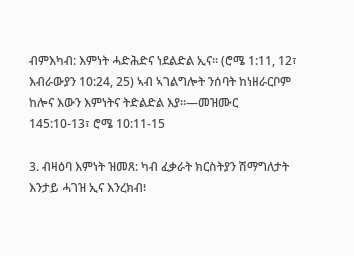ብምእካብ: እምነት ሓድሕድና ነደልድል ኢና። (ሮሜ 1:11, 12፣ እብራውያን 10:24, 25) ኣብ ኣገልግሎት ንሰባት ከነዘራርቦም ከሎና እውን እምነትና ትድልድል እያ።—መዝሙር 145:10-13፣ ሮሜ 10:11-15

3. ብዛዕባ እምነት ዝመጸ: ካብ ፈቃራት ክርስትያን ሽማግለታት እንታይ ሓገዝ ኢና እንረክብ፧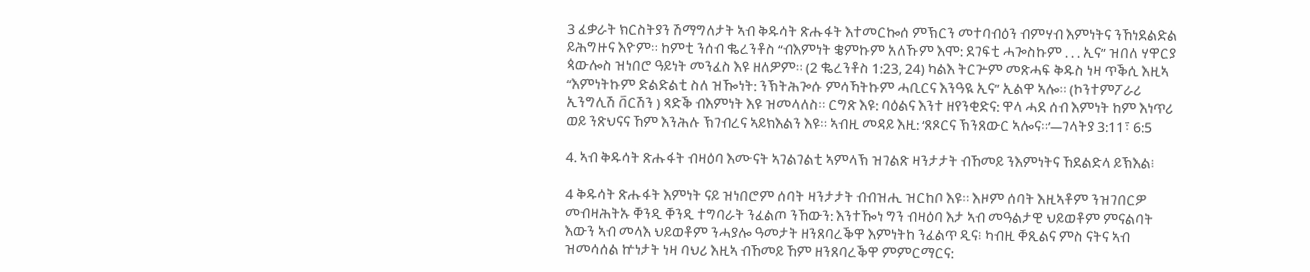3 ፈቃራት ክርስትያን ሽማግለታት ኣብ ቅዱሳት ጽሑፋት እተመርኰሰ ምኽርን መተባብዕን ብምሃብ እምነትና ንኸነደልድል ይሕግዙና እዮም። ከምቲ ንሰብ ቈረንቶስ “ብእምነት ቌምኩም አለኹም እሞ: ደገፍቲ ሓጐስኩም . . . ኢና” ዝበለ ሃዋርያ ጳውሎስ ዝነበሮ ዓይነት መንፈስ እዩ ዘለዎም። (2 ቈረንቶስ 1:23, 24) ካልእ ትርጕም መጽሓፍ ቅዱስ ነዛ ጥቕሲ እዚኣ “እምነትኩም ድልድልቲ ስለ ዝዀነት: ንኽትሕጐሱ ምሳኻትኩም ሓቢርና እንዓዪ ኢና” ኢልዋ ኣሎ። (ኮንተምፖራሪ ኢንግሊሽ ቨርሽን ) ጻድቕ ብእምነት እዩ ዝመላለስ። ርግጽ እዩ: ባዕልና እንተ ዘየንቂድና: ዋላ ሓደ ሰብ እምነት ከም እነጥሪ ወይ ንጽህናና ኸም እንሕሉ ኽገብረና ኣይክእልን እዩ። ኣብዚ መዳይ እዚ: ‘ጸጾርና ኽንጸውር ኣሎና።’—ገላትያ 3:11፣ 6:5

4. ኣብ ቅዱሳት ጽሑፋት ብዛዕባ እሙናት ኣገልገልቲ ኣምላኽ ዝገልጽ ዛንታታት ብኸመይ ንእምነትና ኸደልድላ ይኽእል፧

4 ቅዱሳት ጽሑፋት እምነት ናይ ዝነበሮም ሰባት ዛንታታት ብብዝሒ ዝርከቦ እዩ። እዞም ሰባት እዚኣቶም ንዝገበርዎ መብዛሕትኡ ቐንዲ ቐንዲ ተግባራት ንፈልጦ ንኸውን: እንተዀነ ግን ብዛዕባ እታ ኣብ መዓልታዊ ህይወቶም ምናልባት እውን ኣብ መላእ ህይወቶም ንሓያሎ ዓመታት ዘንጸባረቕዋ እምነትከ ንፈልጥ ዲና፧ ካብዚ ቐጺልና ምስ ናትና ኣብ ዝመሳሰል ኵነታት ነዛ ባህሪ እዚኣ ብኸመይ ኸም ዘንጸባረቕዋ ምምርማርና: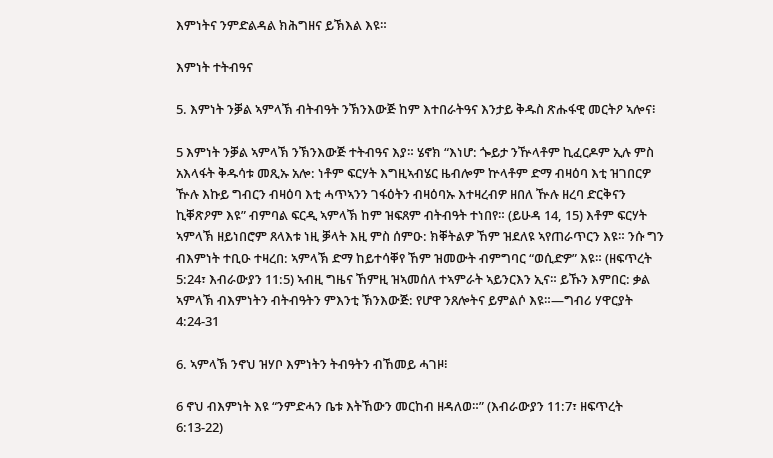እምነትና ንምድልዳል ክሕግዘና ይኽእል እዩ።

እምነት ተትብዓና

5. እምነት ንቓል ኣምላኽ ብትብዓት ንኽንእውጅ ከም እተበራትዓና እንታይ ቅዱስ ጽሑፋዊ መርትዖ ኣሎና፧

5 እምነት ንቓል ኣምላኽ ንኽንእውጅ ተትብዓና እያ። ሄኖክ “እነሆ: ጐይታ ንዅላቶም ኪፈርዶም ኢሉ ምስ አእላፋት ቅዱሳቱ መጺኡ አሎ: ነቶም ፍርሃት እግዚኣብሄር ዜብሎም ኵላቶም ድማ ብዛዕባ እቲ ዝገበርዎ ዅሉ እኩይ ግብርን ብዛዕባ እቲ ሓጥኣንን ገፋዕትን ብዛዕባኡ እተዛረብዎ ዘበለ ዅሉ ዘረባ ድርቅናን ኪቐጽዖም እዩ” ብምባል ፍርዲ ኣምላኽ ከም ዝፍጸም ብትብዓት ተነበየ። (ይሁዳ 14, 15) እቶም ፍርሃት ኣምላኽ ዘይነበሮም ጸላእቱ ነዚ ቓላት እዚ ምስ ሰምዑ: ክቐትልዎ ኸም ዝደለዩ ኣየጠራጥርን እዩ። ንሱ ግን ብእምነት ተቢዑ ተዛረበ: ኣምላኽ ድማ ከይተሳቐየ ኸም ዝመውት ብምግባር “ወሲድዎ” እዩ። (ዘፍጥረት 5:24፣ እብራውያን 11:5) ኣብዚ ግዜና ኸምዚ ዝኣመሰለ ተኣምራት ኣይንርእን ኢና። ይኹን እምበር: ቃል ኣምላኽ ብእምነትን ብትብዓትን ምእንቲ ኽንእውጅ: የሆዋ ንጸሎትና ይምልሶ እዩ።—ግብሪ ሃዋርያት 4:24-31

6. ኣምላኽ ንኖህ ዝሃቦ እምነትን ትብዓትን ብኸመይ ሓገዞ፧

6 ኖህ ብእምነት እዩ “ንምድሓን ቤቱ እትኸውን መርከብ ዘዳለወ።” (እብራውያን 11:7፣ ዘፍጥረት 6:13-22)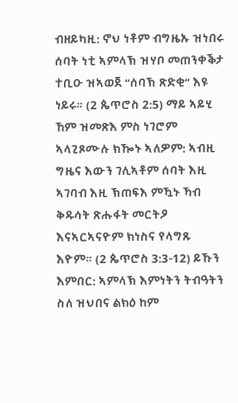ብዘይካዚ: ኖህ ነቶም ብግዜኡ ዝነበሩ ሰባት ነቲ ኣምላኽ ዝሃቦ መጠንቀቕታ ተቢዑ ዝኣወጀ “ሰባኽ ጽድቂ” እዩ ነይሩ። (2 ጴጥሮስ 2:5) ማይ ኣይሂ ኸም ዝመጽእ ምስ ነገሮም ኣላጊጾሙሉ ክዀኑ ኣለዎም: ኣብዚ ግዜና እውን ገሊኣቶም ሰባት እዚ ኣገባብ እዚ ኽጠፍእ ምዃኑ ኻብ ቅዱሳት ጽሑፋት መርትዖ እናኣርኣናዮም ክነስና የላግጹ እዮም። (2 ጴጥሮስ 3:3-12) ይኹን እምበር: ኣምላኽ እምነትን ትብዓትን ስለ ዝህበና ልክዕ ከም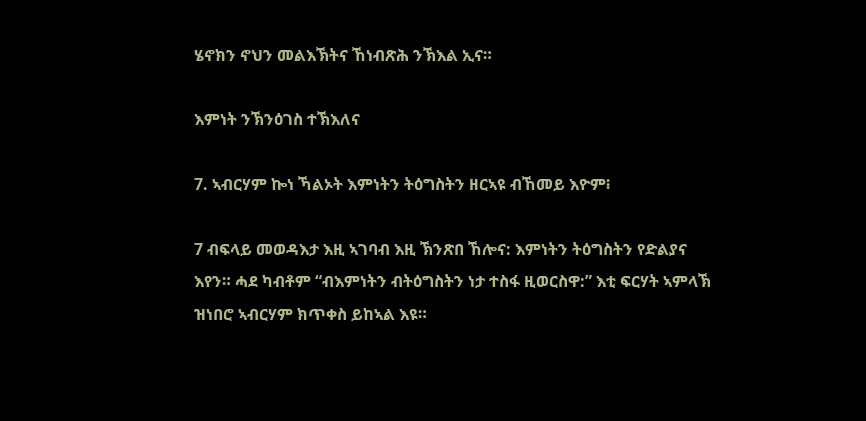ሄኖክን ኖህን መልእኽትና ኸነብጽሕ ንኽእል ኢና።

እምነት ንኽንዕገስ ተኽእለና

7. ኣብርሃም ኰነ ኻልኦት እምነትን ትዕግስትን ዘርኣዩ ብኸመይ እዮም፧

7 ብፍላይ መወዳእታ እዚ ኣገባብ እዚ ኽንጽበ ኸሎና: እምነትን ትዕግስትን የድልያና እየን። ሓደ ካብቶም “ብእምነትን ብትዕግስትን ነታ ተስፋ ዚወርስዋ:” እቲ ፍርሃት ኣምላኽ ዝነበሮ ኣብርሃም ክጥቀስ ይከኣል እዩ።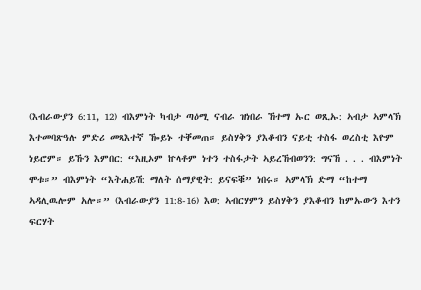(እብራውያን 6:11, 12) ብእምነት ካብታ ጣዕሚ ናብራ ዝነበራ ኸተማ ኡር ወጺኡ: ኣብታ ኣምላኽ እተመባጽዓሉ ምድሪ መጻእተኛ ዀይኑ ተቐመጠ። ይስሃቅን ያእቆብን ናይቲ ተስፋ ወረስቲ እዮም ነይሮም። ይኹን እምበር: “እዚኦም ኵላቶም ነተን ተስፋታት ኣይረኸብወንን: ግናኸ . . . ብእምነት ሞቱ።” ብእምነት “እትሐይሽ: ማለት ሰማያዊት: ይናፍቑ” ነበሩ። ኣምላኽ ድማ “ከተማ ኣዳሊዉሎም አሎ።” (እብራውያን 11:8-16) እወ: ኣብርሃምን ይስሃቅን ያእቆብን ከምኡውን እተን ፍርሃት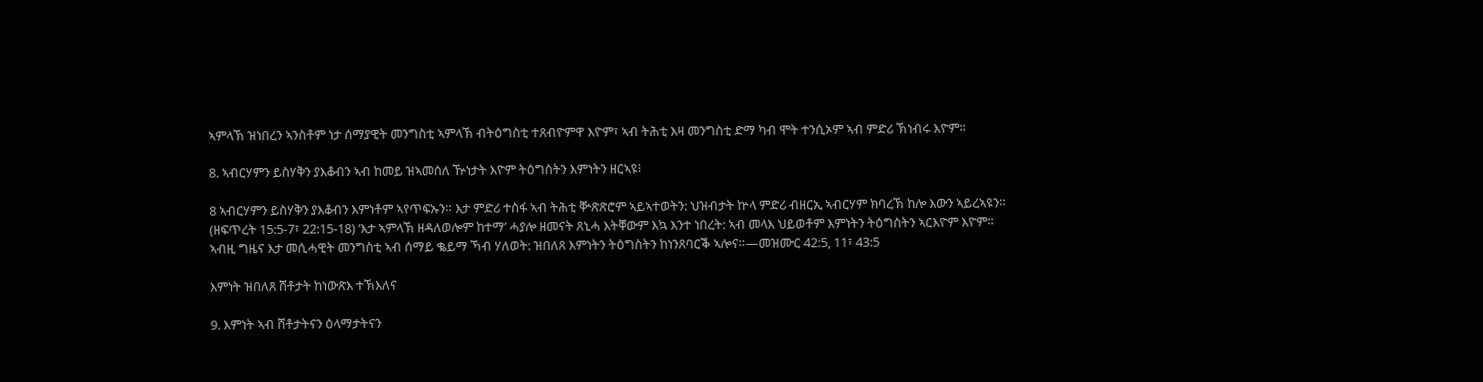ኣምላኽ ዝነበረን ኣንስቶም ነታ ሰማያዊት መንግስቲ ኣምላኽ ብትዕግስቲ ተጸብዮምዋ እዮም፣ ኣብ ትሕቲ እዛ መንግስቲ ድማ ካብ ሞት ተንሲኦም ኣብ ምድሪ ኽነብሩ እዮም።

8. ኣብርሃምን ይስሃቅን ያእቆብን ኣብ ከመይ ዝኣመሰለ ዅነታት እዮም ትዕግስትን እምነትን ዘርኣዩ፧

8 ኣብርሃምን ይስሃቅን ያእቆብን እምነቶም ኣየጥፍኡን። እታ ምድሪ ተስፋ ኣብ ትሕቲ ቝጽጽሮም ኣይኣተወትን: ህዝብታት ኵላ ምድሪ ብዘርኢ ኣብርሃም ክባረኽ ከሎ እውን ኣይረኣዩን። (ዘፍጥረት 15:5-7፣ 22:15-18) ‘እታ ኣምላኽ ዘዳለወሎም ከተማ’ ሓያሎ ዘመናት ጸኒሓ እትቐውም እኳ እንተ ነበረት: ኣብ መላእ ህይወቶም እምነትን ትዕግስትን ኣርእዮም እዮም። ኣብዚ ግዜና እታ መሲሓዊት መንግስቲ ኣብ ሰማይ ቈይማ ኻብ ሃለወት: ዝበለጸ እምነትን ትዕግስትን ከነንጸባርቕ ኣሎና።—መዝሙር 42:5, 11፣ 43:5

እምነት ዝበለጸ ሸቶታት ከነውጽእ ተኽእለና

9. እምነት ኣብ ሸቶታትናን ዕላማታትናን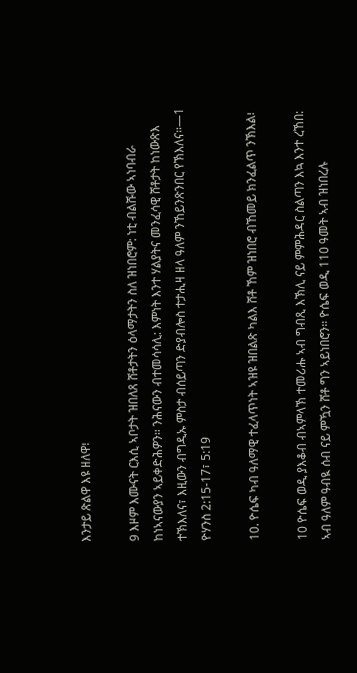እንታይ ጽልዋ እዩ ዘለዋ፧

9 እዞም እሙናት ርእሲ ኣቦታት ዝበለጸ ሸቶታትን ዕላማታትን ስለ ዝነበሮም: ነቲ ብልሹው ኣነባብራ ከነኣናውያን ኣይቀድሕዎን። ንሕናውን ብተመሳሳሊ: እምነት እንተ ሃልያትና መንፈሳዊ ሸቶታት ከነውጽእ ተኽእለና፣ እዚውን ብግዲኡ ምስታ ብሰይጣን ድያብሎስ ተታሒዛ ዘላ ዓለም ንኸይንጽንበር የኽእለና።—1 ዮሃንስ 2:15-17፣ 5:19

10. ዮሴፍ ካብ ዓለማዊ ተፈላጥነት ኣዝዩ ዝበልጽ ካልእ ሸቶ ኸም ዝነበሮ ብኸመይ ክንፈልጥ ንኽእል፧

10 ዮሴፍ ወዲ ያእቆብ ብኣምላኽ ተመሪሑ ኣብ ግብጺ እኽሊ ናይ ምምሕዳር ስልጣን እኳ እንተ ረኸበ: ኣብ ዓለም ዓብዪ ሰብ ናይ ምዃን ሸቶ ግን ኣይነበሮን። ዮሴፍ ወዲ 110 ዓመት ኣብ ዝነበረሉ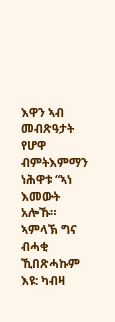እዋን ኣብ መብጽዓታት የሆዋ ብምትእምማን ነሕዋቱ “ኣነ እመውት አሎኹ። ኣምላኽ ግና ብሓቂ ኺበጽሓኩም እዩ: ካብዛ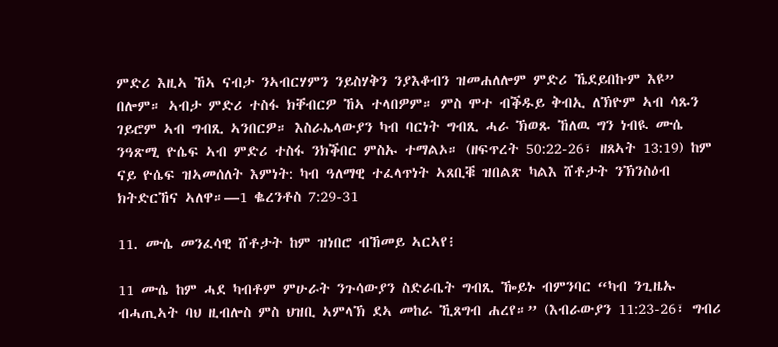ምድሪ እዚኣ ኸኣ ናብታ ንኣብርሃምን ንይስሃቅን ንያእቆብን ዝመሐለሎም ምድሪ ኼደይበኩም እዩ” በሎም። ኣብታ ምድሪ ተስፋ ክቐብርዎ ኸኣ ተላበዎም። ምስ ሞተ ብቕዱይ ቅብኢ ለኽዮም ኣብ ሳጹን ገይሮም ኣብ ግብጺ ኣንበርዎ። እስራኤላውያን ካብ ባርነት ግብጺ ሓራ ኽወጹ ኸለዉ ግን ነብዪ ሙሴ ንዓጽሚ ዮሴፍ ኣብ ምድሪ ተስፋ ንክቕበር ምስኡ ተማልኦ። (ዘፍጥረት 50:22-26፣ ዘጸኣት 13:19) ከም ናይ ዮሴፍ ዝኣመሰለት እምነት: ካብ ዓለማዊ ተፈላጥነት ኣጸቢቑ ዝበልጽ ካልእ ሸቶታት ንኽንስዕብ ክትድርኸና ኣለዋ።—1 ቈረንቶስ 7:29-31

11. ሙሴ መንፈሳዊ ሸቶታት ከም ዝነበሮ ብኸመይ ኣርኣየ፧

11 ሙሴ ከም ሓደ ካብቶም ምሁራት ንጉሳውያን ስድራቤት ግብጺ ዀይኑ ብምንባር “ካብ ንጊዜኡ ብሓጢኣት ባህ ዚብሎስ ምስ ህዝቢ ኣምላኽ ደኣ መከራ ኺጸግብ ሐረየ።” (እብራውያን 11:23-26፣ ግብሪ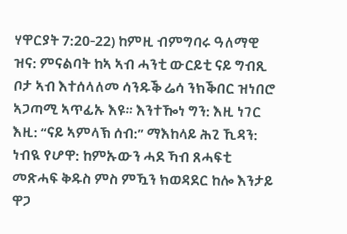ሃዋርያት 7:20-22) ከምዚ ብምግባሩ ዓለማዊ ዝና: ምናልባት ከኣ ኣብ ሓንቲ ውርይቲ ናይ ግብጺ ቦታ ኣብ እተሰላለመ ሳንዱቕ ሬሳ ንክቕበር ዝነበሮ ኣጋጣሚ ኣጥፊኡ እዩ። እንተዀነ ግን: እዚ ነገር እዚ: “ናይ ኣምላኽ ሰብ:” ማእከላይ ሕጊ ኺዳን: ነብዪ የሆዋ: ከምኡውን ሓደ ኻብ ጸሓፍቲ መጽሓፍ ቅዱስ ምስ ምዃን ክወዳደር ከሎ እንታይ ዋጋ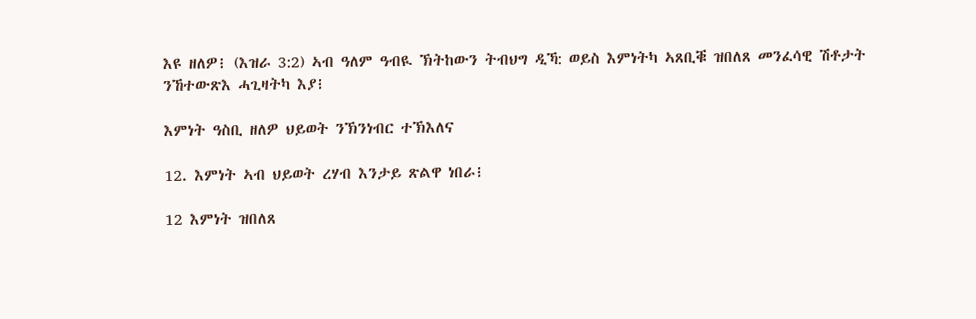እዩ ዘለዎ፧ (እዝራ 3:2) ኣብ ዓለም ዓብዪ ኽትከውን ትብህግ ዲኻ: ወይስ እምነትካ ኣጸቢቑ ዝበለጸ መንፈሳዊ ሽቶታት ንኸተውጽእ ሓጊዛትካ እያ፧

እምነት ዓስቢ ዘለዎ ህይወት ንኽንነብር ተኽእለና

12. እምነት ኣብ ህይወት ረሃብ እንታይ ጽልዋ ነበራ፧

12 እምነት ዝበለጸ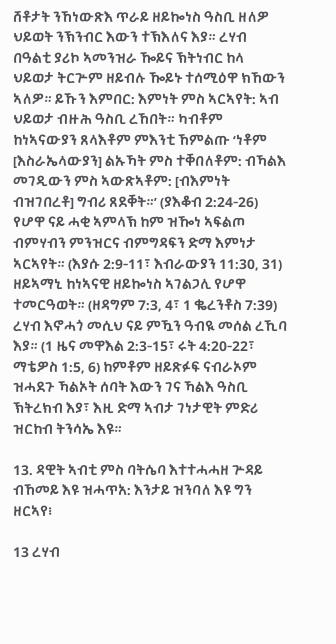ሸቶታት ንኸነውጽእ ጥራይ ዘይኰነስ ዓስቢ ዘለዎ ህይወት ንኽንብር እውን ተኽእለና እያ። ረሃብ በዓልቲ ያሪኮ ኣመንዝራ ዀይና ኽትነብር ከላ ህይወታ ትርጕም ዘይብሉ ዀይኑ ተሰሚዕዋ ክኸውን ኣለዎ። ይኹን እምበር: እምነት ምስ ኣርኣየት: ኣብ ህይወታ ብዙሕ ዓስቢ ረኸበት። ካብቶም ከነኣናውያን ጸላእቶም ምእንቲ ኸምልጡ ‘ነቶም [እስራኤላውያን] ልኡኻት ምስ ተቐበለቶም: ብኻልእ መገዲውን ምስ ኣውጽኣቶም: [ብእምነት ብዝገበረቶ] ግብሪ ጸደቐት።’ (ያእቆብ 2:24-26) የሆዋ ናይ ሓቂ ኣምላኽ ከም ዝዀነ ኣፍልጦ ብምሃብን ምንዝርና ብምግዳፍን ድማ እምነታ ኣርኣየት። (እያሱ 2:9-11፣ እብራውያን 11:30, 31) ዘይኣማኒ ከነኣናዊ ዘይኰነስ ኣገልጋሊ የሆዋ ተመርዓወት። (ዘዳግም 7:3, 4፣ 1 ቈረንቶስ 7:39) ረሃብ እኖሓጎ መሲህ ናይ ምዃን ዓብዪ መሰል ረኺባ እያ። (1 ዜና መዋእል 2:3-15፣ ሩት 4:20-22፣ ማቴዎስ 1:5, 6) ከምቶም ዘይጽፉፍ ናብራኦም ዝሓደጉ ኻልኦት ሰባት እውን ገና ኻልእ ዓስቢ ኽትረክብ እያ፣ እዚ ድማ ኣብታ ገነታዊት ምድሪ ዝርከብ ትንሳኤ እዩ።

13. ዳዊት ኣብቲ ምስ ባትሴባ እተተሓሓዘ ጕዳይ ብኸመይ እዩ ዝሓጥአ: እንታይ ዝንባለ እዩ ግን ዘርኣየ፧

13 ረሃብ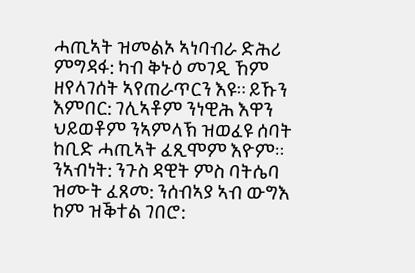ሓጢኣት ዝመልኦ ኣነባብራ ድሕሪ ምግዳፋ: ካብ ቅኑዕ መገዲ ኸም ዘየላገሰት ኣየጠራጥርን እዩ። ይኹን እምበር: ገሊኣቶም ንነዊሕ እዋን ህይወቶም ንኣምላኽ ዝወፈዩ ሰባት ከቢድ ሓጢኣት ፈጺሞም እዮም። ንኣብነት: ንጉስ ዳዊት ምስ ባትሴባ ዝሙት ፈጸመ: ንሰብኣያ ኣብ ውግእ ከም ዝቕተል ገበሮ: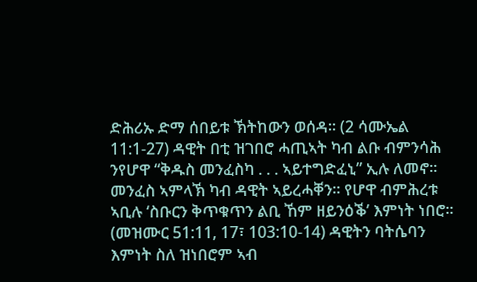ድሕሪኡ ድማ ሰበይቱ ኽትከውን ወሰዳ። (2 ሳሙኤል 11:1-27) ዳዊት በቲ ዝገበሮ ሓጢኣት ካብ ልቡ ብምንሳሕ ንየሆዋ “ቅዱስ መንፈስካ . . . ኣይተግድፈኒ” ኢሉ ለመኖ። መንፈስ ኣምላኽ ካብ ዳዊት ኣይረሓቐን። የሆዋ ብምሕረቱ ኣቢሉ ‘ስቡርን ቅጥቁጥን ልቢ ኸም ዘይንዕቕ’ እምነት ነበሮ። (መዝሙር 51:11, 17፣ 103:10-14) ዳዊትን ባትሴባን እምነት ስለ ዝነበሮም ኣብ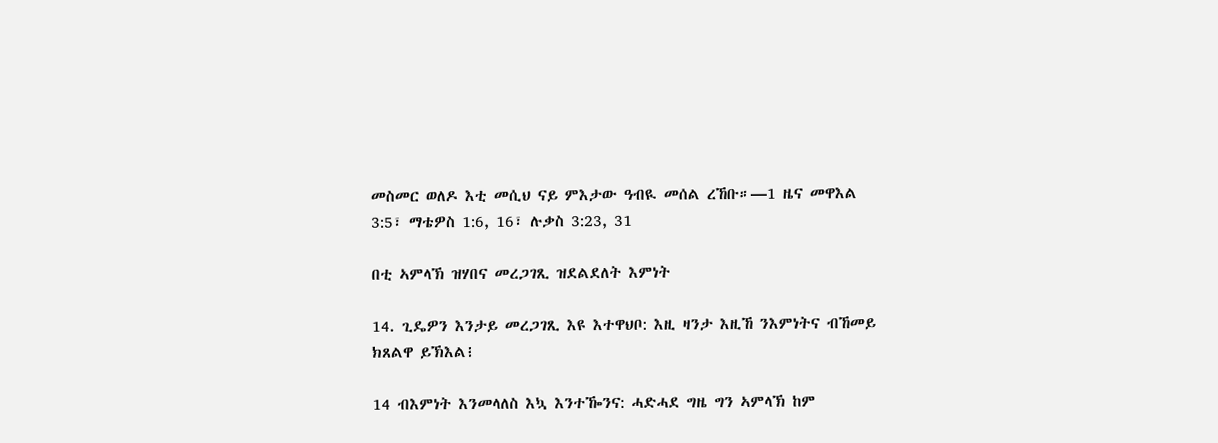መስመር ወለዶ እቲ መሲህ ናይ ምእታው ዓብዪ መሰል ረኸቡ።—1 ዜና መዋእል 3:5፣ ማቴዎስ 1:6, 16፣ ሉቃስ 3:23, 31

በቲ ኣምላኽ ዝሃበና መረጋገጺ ዝደልደለት እምነት

14. ጊዴዎን እንታይ መረጋገጺ እዩ እተዋህቦ: እዚ ዛንታ እዚኸ ንእምነትና ብኸመይ ክጸልዋ ይኽእል፧

14 ብእምነት እንመላለስ እኳ እንተዀንና: ሓድሓደ ግዜ ግን ኣምላኽ ከም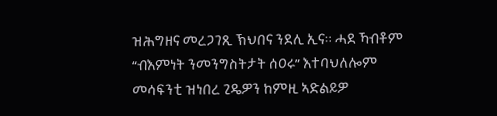ዝሕግዘና መረጋገጺ ኽህበና ንደሊ ኢና። ሓደ ኻብቶም “ብእምነት ንመንግስትታት ሰዐሩ” እተባህለሎም መሳፍንቲ ዝነበረ ጊዴዎን ከምዚ ኣድልይዎ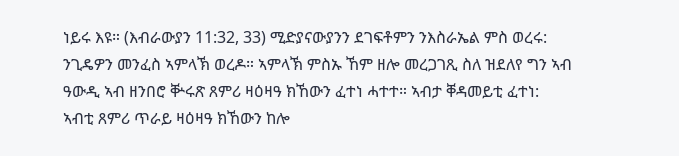ነይሩ እዩ። (እብራውያን 11:32, 33) ሚድያናውያንን ደገፍቶምን ንእስራኤል ምስ ወረሩ: ንጊዴዎን መንፈስ ኣምላኽ ወረዶ። ኣምላኽ ምስኡ ኸም ዘሎ መረጋገጺ ስለ ዝደለየ ግን ኣብ ዓውዲ ኣብ ዘንበሮ ቝሩጽ ጸምሪ ዛዕዛዓ ክኸውን ፈተነ ሓተተ። ኣብታ ቐዳመይቲ ፈተነ: ኣብቲ ጸምሪ ጥራይ ዛዕዛዓ ክኸውን ከሎ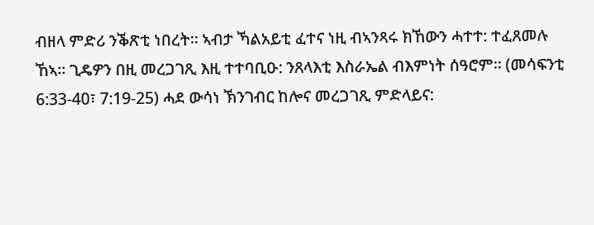ብዘላ ምድሪ ንቕጽቲ ነበረት። ኣብታ ኻልአይቲ ፈተና ነዚ ብኣንጻሩ ክኸውን ሓተተ: ተፈጸመሉ ኸኣ። ጊዴዎን በዚ መረጋገጺ እዚ ተተባቢዑ: ንጸላእቲ እስራኤል ብእምነት ሰዓሮም። (መሳፍንቲ 6:33-40፣ 7:19-25) ሓደ ውሳነ ኽንገብር ከሎና መረጋገጺ ምድላይና: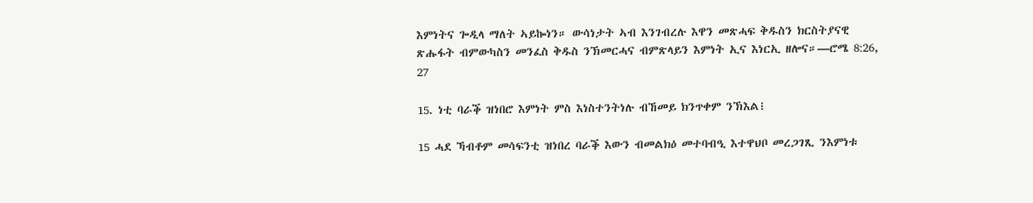እምነትና ጐዲላ ማለት ኣይኰነን። ውሳነታት ኣብ እንገብረሉ እዋን መጽሓፍ ቅዱስን ክርስትያናዊ ጽሑፋት ብምውካስን መንፈስ ቅዱስ ንኽመርሓና ብምጽላይን እምነት ኢና እነርኢ ዘሎና።—ሮሜ 8:26, 27

15. ነቲ ባራቕ ዝነበሮ እምነት ምስ እነስተንትነሉ ብኸመይ ክንጥቀም ንኽእል፧

15 ሓደ ኻብቶም መሳፍንቲ ዝነበረ ባራቕ እውን ብመልክዕ መተባብዒ እተዋህቦ መረጋገጺ ንእምነቱ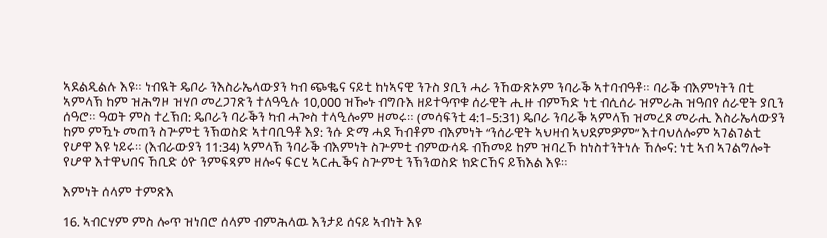ኣደልዲልሉ እዩ። ነብዪት ዴቦራ ንእስራኤላውያን ካብ ጭቈና ናይቲ ከነኣናዊ ንጉስ ያቢን ሓራ ንኸውጽኦም ንባራቕ ኣተባብዓቶ። ባራቕ ብእምነትን በቲ ኣምላኽ ከም ዝሕግዞ ዝሃቦ መረጋገጽን ተለዓዒሉ 10,000 ዝዀኑ ብግቡእ ዘይተዓጥቁ ሰራዊት ሒዙ ብምኻድ ነቲ ብሲሰራ ዝምራሕ ዝዓበየ ሰራዊት ያቢን ሰዓሮ። ዓወት ምስ ተረኽበ: ዴቦራን ባራቕን ካብ ሓጐስ ተላዒሎም ዘመሩ። (መሳፍንቲ 4:1–5:31) ዴቦራ ንባራቕ ኣምላኽ ዝመረጾ መራሒ እስራኤላውያን ከም ምዃኑ መጠን ስጕምቲ ንኽወስድ ኣተባቢዓቶ እያ: ንሱ ድማ ሓደ ኻብቶም ብእምነት “ንሰራዊት ኣህዛብ ኣህደምዎም” እተባህለሎም ኣገልገልቲ የሆዋ እዩ ነይሩ። (እብራውያን 11:34) ኣምላኽ ንባራቕ ብእምነት ስጕምቲ ብምውሳዱ ብኸመይ ከም ዝባረኾ ከነስተንትነሉ ኸሎና: ነቲ ኣብ ኣገልግሎት የሆዋ እተዋህበና ኸቢድ ዕዮ ንምፍጻም ዘሎና ፍርሂ ኣርሒቕና ስጕምቲ ንኽንወስድ ክድርኸና ይኽእል እዩ።

እምነት ሰላም ተምጽእ

16. ኣብርሃም ምስ ሎጥ ዝነበሮ ሰላም ብምሕላዉ እንታይ ሰናይ ኣብነት እዩ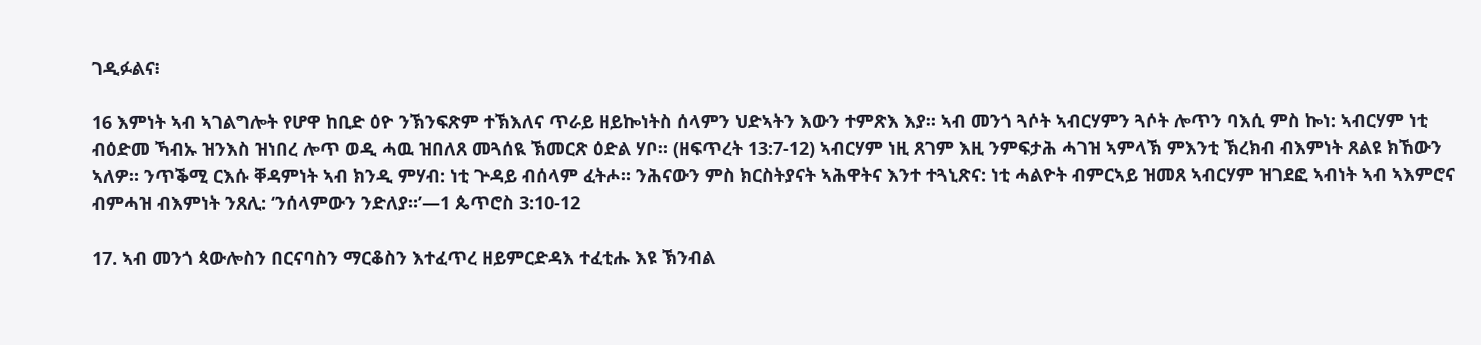ገዲፉልና፧

16 እምነት ኣብ ኣገልግሎት የሆዋ ከቢድ ዕዮ ንኽንፍጽም ተኽእለና ጥራይ ዘይኰነትስ ሰላምን ህድኣትን እውን ተምጽእ እያ። ኣብ መንጎ ጓሶት ኣብርሃምን ጓሶት ሎጥን ባእሲ ምስ ኰነ: ኣብርሃም ነቲ ብዕድመ ኻብኡ ዝንእስ ዝነበረ ሎጥ ወዲ ሓዉ ዝበለጸ መጓሰዪ ኽመርጽ ዕድል ሃቦ። (ዘፍጥረት 13:7-12) ኣብርሃም ነዚ ጸገም እዚ ንምፍታሕ ሓገዝ ኣምላኽ ምእንቲ ኽረክብ ብእምነት ጸልዩ ክኸውን ኣለዎ። ንጥቕሚ ርእሱ ቐዳምነት ኣብ ክንዲ ምሃብ: ነቲ ጕዳይ ብሰላም ፈትሖ። ንሕናውን ምስ ክርስትያናት ኣሕዋትና እንተ ተጓኒጽና: ነቲ ሓልዮት ብምርኣይ ዝመጸ ኣብርሃም ዝገደፎ ኣብነት ኣብ ኣእምሮና ብምሓዝ ብእምነት ንጸሊ: ‘ንሰላምውን ንድለያ።’—1 ጴጥሮስ 3:10-12

17. ኣብ መንጎ ጳውሎስን በርናባስን ማርቆስን እተፈጥረ ዘይምርድዳእ ተፈቲሑ እዩ ኽንብል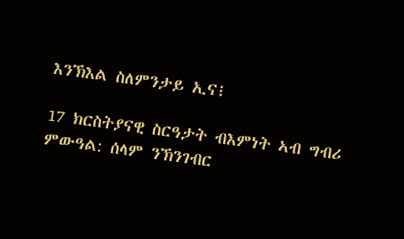እንኽእል ስለምንታይ ኢና፧

17 ክርስትያናዊ ስርዓታት ብእምነት ኣብ ግብሪ ምውዓል: ሰላም ንኽንገብር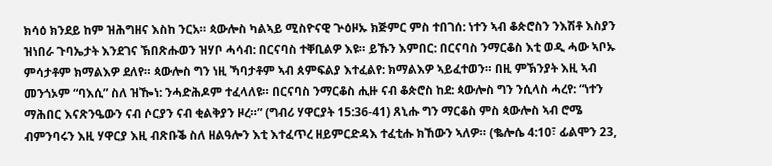ክሳዕ ክንደይ ከም ዝሕግዘና እስከ ንርአ። ጳውሎስ ካልኣይ ሚስዮናዊ ጕዕዞኡ ክጅምር ምስ ተበገሰ: ነተን ኣብ ቆጵሮስን ንእሽቶ እስያን ዝነበራ ጉባኤታት እንደገና ኽበጽሑወን ዝሃቦ ሓሳብ: በርናባስ ተቐቢልዎ እዩ። ይኹን እምበር: በርናባስ ንማርቆስ እቲ ወዲ ሓው ኣቦኡ ምሳታቶም ክማልእዎ ደለየ። ጳውሎስ ግን ነዚ ኻባታቶም ኣብ ጰምፍልያ እተፈልየ: ክማልእዎ ኣይፈተወን። በዚ ምኽንያት እዚ ኣብ መንጎኦም “ባእሲ” ስለ ዝዀነ: ንሓድሕዶም ተፈላለዩ። በርናባስ ንማርቆስ ሒዙ ናብ ቆጵሮስ ከደ: ጳውሎስ ግን ንሲላስ ሓረየ: “ነተን ማሕበር እናጽንዔውን ናብ ሶርያን ናብ ቂልቅያን ዞረ።” (ግብሪ ሃዋርያት 15:36-41) ጸኒሑ ግን ማርቆስ ምስ ጳውሎስ ኣብ ሮሜ ብምንባሩን እዚ ሃዋርያ እዚ ብጽቡቕ ስለ ዘልዓሎን እቲ እተፈጥረ ዘይምርድዳእ ተፈቲሑ ክኸውን ኣለዎ። (ቈሎሴ 4:10፣ ፊልሞን 23,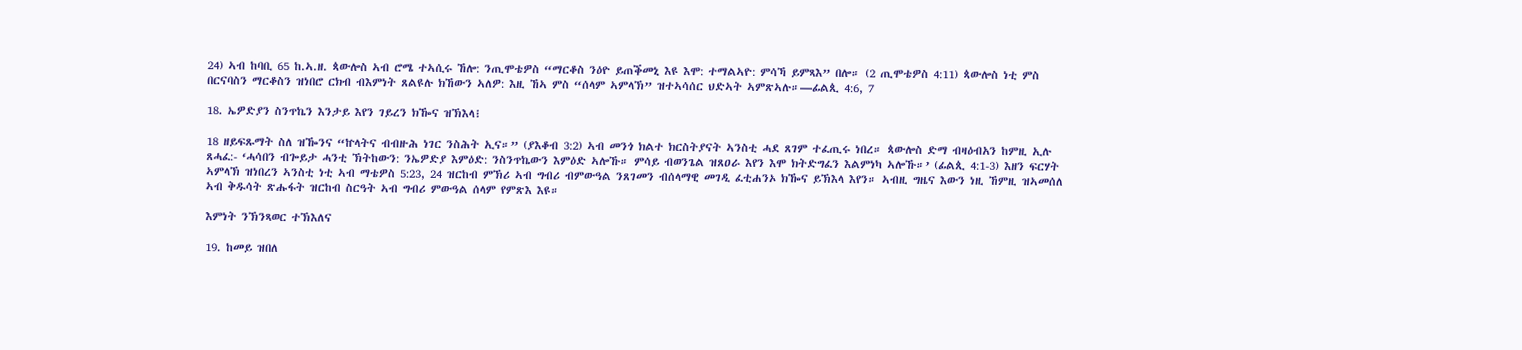24) ኣብ ከባቢ 65 ከ.ኣ.ዘ. ጳውሎስ ኣብ ሮሜ ተኣሲሩ ኸሎ: ንጢሞቴዎስ “ማርቆስ ንዕዮ ይጠቕመኒ እዩ እሞ: ተማልኣዮ: ምሳኻ ይምጻእ” በሎ። (2 ጢሞቴዎስ 4:11) ጳውሎስ ነቲ ምስ በርናባስን ማርቆስን ዝነበሮ ርክብ ብእምነት ጸልዩሉ ክኸውን ኣለዎ: እዚ ኸኣ ምስ “ሰላም ኣምላኽ” ዝተኣሳሰር ህድኣት ኣምጽኣሉ።—ፊልጲ 4:6, 7

18. ኤዎድያን ስንጥኬን እንታይ እየን ገይረን ክዀና ዝኽእላ፧

18 ዘይፍጹማት ስለ ዝዀንና “ኵላትና ብብዙሕ ነገር ንስሕት ኢና።” (ያእቆብ 3:2) ኣብ መንጎ ክልተ ክርስትያናት ኣንስቲ ሓደ ጸገም ተፈጢሩ ነበረ። ጳውሎስ ድማ ብዛዕብአን ከምዚ ኢሉ ጸሓፈ:- ‘ሓሳበን ብጐይታ ሓንቲ ኽትከውን: ንኤዎድያ እምዕድ: ንስንጥኬውን እምዕድ ኣሎኹ። ምሳይ ብወንጌል ዝጸዐራ እየን እሞ ክትድግፈን እልምነካ ኣሎኹ።’ (ፊልጲ 4:1-3) እዘን ፍርሃት ኣምላኽ ዝነበረን ኣንስቲ ነቲ ኣብ ማቴዎስ 5:23, 24 ዝርከብ ምኽሪ ኣብ ግብሪ ብምውዓል ንጸገመን ብሰላማዊ መገዲ ፈቲሐንኦ ክዀና ይኽእላ እየን። ኣብዚ ግዜና እውን ነዚ ኸምዚ ዝኣመሰለ ኣብ ቅዱሳት ጽሑፋት ዝርከብ ስርዓት ኣብ ግብሪ ምውዓል ሰላም የምጽእ እዩ።

እምነት ንኽንጻወር ተኽእለና

19. ከመይ ዝበለ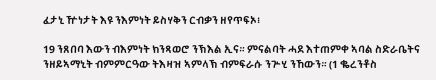ፈታኒ ዅነታት እዩ ንእምነት ይስሃቅን ርብቃን ዘየጥፍኦ፧

19 ንጸበባ እውን ብእምነት ክንጻወሮ ንኽእል ኢና። ምናልባት ሓደ እተጠምቀ ኣባል ስድራቤትና ንዘይኣማኒት ብምምርዓው ትእዛዝ ኣምላኽ ብምፍራሱ ንጕሂ ንኸውን። (1 ቈረንቶስ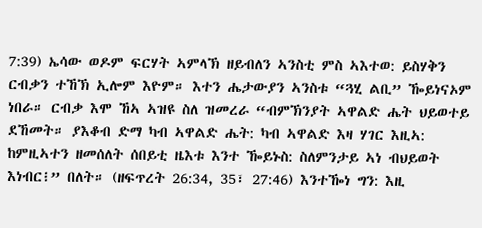7:39) ኤሳው ወዶም ፍርሃት ኣምላኽ ዘይብለን ኣንስቲ ምስ ኣእተወ: ይስሃቅን ርብቃን ተኸኽ ኢሎም እዮም። እተን ሔታውያን ኣንስቱ “ጓሂ ልቢ” ዀይነናኦም ነበራ። ርብቃ እሞ ኸኣ ኣዝዩ ስለ ዝመረራ “ብምኽንያት ኣዋልድ ሔት ህይወተይ ደኸመት። ያእቆብ ድማ ካብ ኣዋልድ ሔት: ካብ ኣዋልድ እዛ ሃገር እዚኣ: ከምዚኣተን ዘመሰለት ሰበይቲ ዜእቱ እንተ ዀይኑስ: ስለምንታይ ኣነ ብህይወት እነብር፧” በለት። (ዘፍጥረት 26:34, 35፣ 27:46) እንተዀነ ግን: እዚ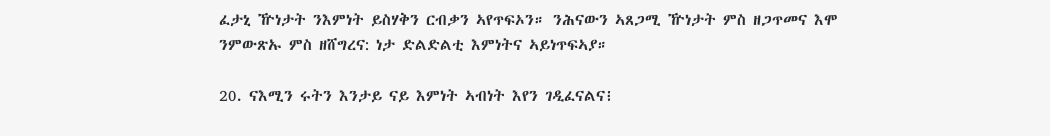ፈታኒ ዅነታት ንእምነት ይስሃቅን ርብቃን ኣየጥፍኦን። ንሕናውን ኣጸጋሚ ዅነታት ምስ ዘጋጥመና እሞ ንምውጽኡ ምስ ዘሸግረና: ነታ ድልድልቲ እምነትና ኣይነጥፍኣያ።

20. ናእሚን ሩትን እንታይ ናይ እምነት ኣብነት እየን ገዲፈናልና፧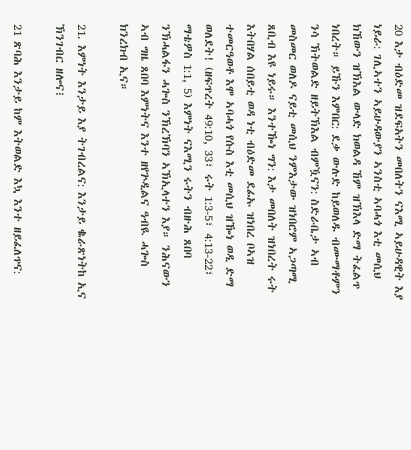20 እታ ብዕድመ ዝደፍአትን መበለትን ናእሚ ኣይሁዳዊት እያ ነይራ: ገሊኣተን ኣይሁዳውያን ኣንስቲ ኣባሓጎ እቲ መሲህ ክኸውን ዝኽእል ውላድ ክወልዳ ኸም ዝኽእላ ድማ ትፈልጥ ነበረት። ይኹን እምበር: ደቃ ውሉድ ከይወለዱ ብሙማቶምን ንሳ ኽትወልድ ዘይትኽእል ብምዃናን: ስድራቤታ ኣብ መስመር ወለዶ ናይቲ መሲህ ንምእታው ዝነበሮም ኣጋጣሚ ጸቢብ እዩ ነይሩ። እንተዀነ ግን: እታ መበለት ዝነበረት ሩት እትበሃል ሰበይቲ ወዳ ነቲ ብዕድመ ደፊኡ ዝነበረ ቦኣዝ ተመርዓወቶ እሞ ኣባሓጎ የሱስ እቲ መሲህ ዝዀነ ወዲ ድማ ወለደት! (ዘፍጥረት 49:10, 33፣ ሩት 1:3-5፣ 4:13-22፣ ማቴዎስ 1:1, 5) እምነት ናእሚን ሩትን ብዙሕ ጸበባ ንኽሓልፋን ሓጐስ ንኽረኽባን ኣኽኢላተን እያ። ንሕናውን ኣብ ግዜ ጸበባ እምነትና እንተ ዘየጕዲልና ዓብዪ ሓጐስ ክንረክብ ኢና።

21. እምነት እንታይ እያ ትገብረልና: እንታይ ቈራጽነትከ ኢና ኽንገብር ዘሎና፧

21 ጽባሕ እንታይ ከም እትወልድ እኳ እንተ ዘይፈለጥና: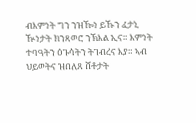ብእምነት ግን ንዝዀነ ይኹን ፈታኒ ዅነታት ክንጻወሮ ንኽእል ኢና። እምነት ተባዓትን ዕጉሳትን ትገብረና እያ። ኣብ ህይወትና ዝበለጸ ሸቶታት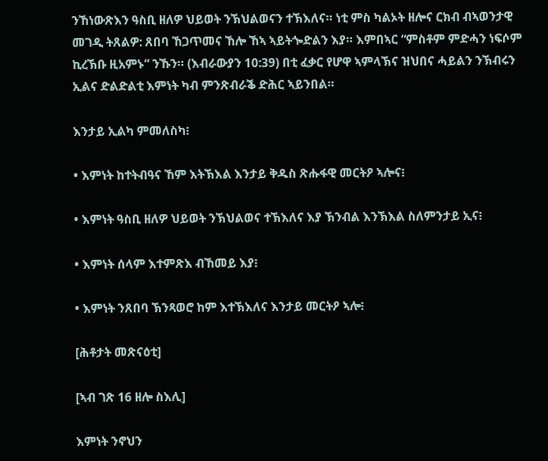ንኸነውጽእን ዓስቢ ዘለዎ ህይወት ንኽህልወናን ተኽእለና። ነቲ ምስ ካልኦት ዘሎና ርክብ ብኣወንታዊ መገዲ ትጸልዎ: ጸበባ ኸጋጥመና ኸሎ ኸኣ ኣይትጐድልን እያ። እምበኣር “ምስቶም ምድሓን ነፍሶም ኪረኽቡ ዚአምኑ” ንኹን። (እብራውያን 10:39) በቲ ፈቃር የሆዋ ኣምላኽና ዝህበና ሓይልን ንኽብሩን ኢልና ድልድልቲ እምነት ካብ ምንጽብራቕ ድሕር ኣይንበል።

እንታይ ኢልካ ምመለስካ፧

• እምነት ከተትብዓና ኸም እትኽእል እንታይ ቅዱስ ጽሑፋዊ መርትዖ ኣሎና፧

• እምነት ዓስቢ ዘለዎ ህይወት ንኽህልወና ተኽእለና እያ ኽንብል እንኽእል ስለምንታይ ኢና፧

• እምነት ሰላም እተምጽእ ብኸመይ እያ፧

• እምነት ንጸበባ ኽንጻወሮ ከም እተኽእለና እንታይ መርትዖ ኣሎ፧

[ሕቶታት መጽናዕቲ]

[ኣብ ገጽ 16 ዘሎ ስእሊ]

እምነት ንኖህን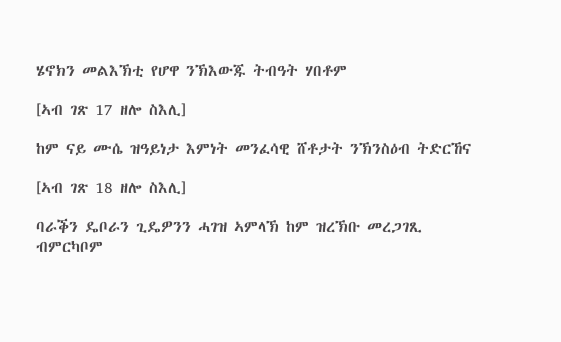ሄኖክን መልእኽቲ የሆዋ ንኽእውጁ ትብዓት ሃበቶም

[ኣብ ገጽ 17 ዘሎ ስእሊ]

ከም ናይ ሙሴ ዝዓይነታ እምነት መንፈሳዊ ሸቶታት ንኽንስዕብ ትድርኸና

[ኣብ ገጽ 18 ዘሎ ስእሊ]

ባራቕን ዴቦራን ጊዴዎንን ሓገዝ ኣምላኽ ከም ዝረኽቡ መረጋገጺ ብምርካቦም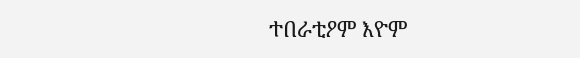ተበራቲዖም እዮም